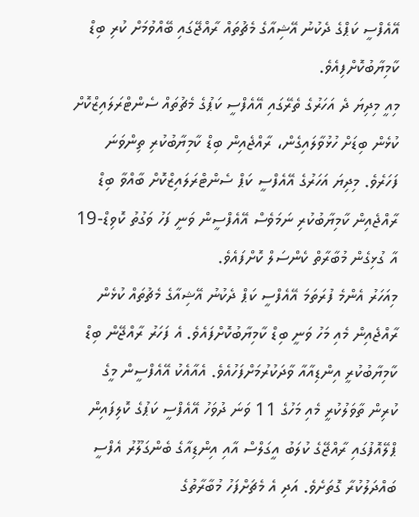އޭއެފްސީ ކަޕްގެ ދެކުނު އޭޝިއާގެ މެޗުތައް ރާއްޖޭގައި ބޭއްވުމަށް ކުރި ބިޑް ކާމިޔާބުކޮށްފިއެވެ.
މިއީ މިދިޔަ ދެ އަހަރުގެ ތެރޭގައި އޭއެފްސީ ކަޕުގެ މެޗުތައް ސެންޓްރަލައިޒްކޮށް ކުޅެން ބިޑަށް ހުޅުވާލައިގެން، ރާއްޖެއިން ބިޑް ކާމިޔާބުކުރި ތިންވަނަ ފަހަރެވެ. މިދިޔަ އަހަރުގެ އޭއެފްސީ ކަޕް ސެންޓްރަލައިޒްކޮށް ބާއްވާ ބިޑް ރާއްޖެއިން ކާމިޔާބުކުރި ނަމަވެސް އޭއެފްސީން ވަނީ ފަހު ވަގުތު ކޮވިޑް-19 އާ ގުޅިގެން މުބާރާތް ކެންސަލް ކޮށްފައެވެ.
މިއަހަރު އެންމެ ފުރަތަމަ އޭއެފްސީ ކަޕް ދެކުނު އޭޝިއާގެ މެޗުތައް ކުޅެން ރާއްޖެއިން މެއި މަހު ވަނީ ބިޑް ކާމިޔާބުކޮށްފައެވެ. އެ ފަހަރު ރާއްޖޭން ބިޑް ކާމިޔާބުކުރީ އިންޑިއާއާ ވާދަކުރުމަށްފަހުއެވެ. އެއާއެކު އޭއެފްސީން މީގެ ކުރިން ތާވަލުކުރީ މެއި މަހުގެ 11 ވަނަ ދުވަހު އޭއެފްސީ ކަޕުގެ ކޮލިފައިން ޕްލޭއޮފުގައި ރާއްޖޭގެ ކުލަބު އީގަލްސް އާއި އިންޑިއާގެ ބެންގަލޫރު އެފްސީ ބައްދަލުކުރާ ގޮތަށެވެ. އަދި އެ މެޗަށްފަހު މުބާރާތުގެ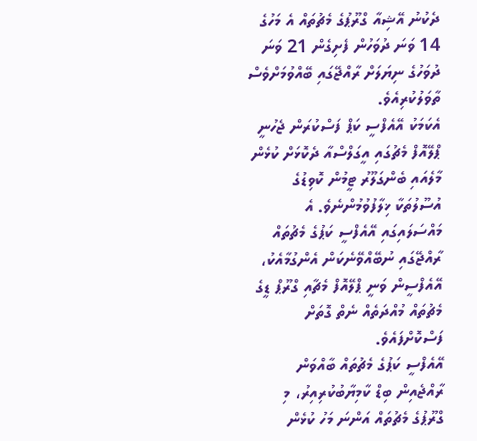ދެކުނު އޭޝިއާ ގްރޫޕުގެ މެޗުތައް އެ މަހުގެ 14 ވަނަ ދުވަހުން ފެށިގެން 21 ވަނަ ދުވަހުގެ ނިޔަލަށް ރާއްޖޭގައި ބޭއްވުމަށްވެސް ތާވަލުކުރިއެވެ.
އެކަމަކު އޭއެފްސީ ކަޕް ފަސްކުރަން ޖެހުނީ ޕްލޭއޮފް މެޗުގައި އީގަލްސްއާ ދެކޮޅަށް ކުޅެން މާލެއައި ބެންގަލޫރު ޓީމުން ކޮވިޑުގެ އުސޫލުތަކާ ޚިލާފުވުމުންނެވެ. އެ މައްސަލައިގައި އޭއެފްސީ ކަޕުގެ މެޗުތައް ރާއްޖޭގައި ނުބޭއްވޭނެކަން އެންގުމާއެކު، އޭއެފްސީން ވަނީ ޕްލޭއޮފް މެޗާއި ގްރޫޕް ޑީގެ މެޗުތައް މުއްދަތެއް ނެތް ގޮތަށް ފަސްކޮށްފައެވެ.
އޭއެފްސީ ކަޕުގެ މެޗުތައް ބާއްވަން ރާއްޖެއިން ބިޑް ކާމިޔާބުކުރިއިރު، މި ގްރޫޕުގެ މެޗުތައް އަންނަ މަހު ކުޅެން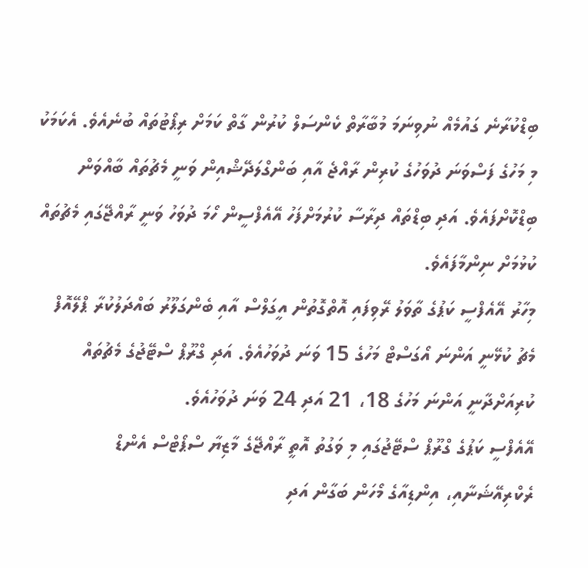ބިޑްކުރާނެ ގައުމެއް ނުވިނަމަ މުބާރާތް ކެންސަލް ކުރުން ގާތް ކަމަށް ރިޕޯޓުތައް ބުނެއެވެ. އެކަމަކު މި މަހުގެ ފަސްވަނަ ދުވަހުގެ ކުރިން ރާއްޖެ އާއި ބަންގްލަދޭޝްއިން ވަނީ މެޗުތައް ބާއްވަން ބިޑްކޮށްފައެވެ. އަދި ބިޑްތައް ދިރާސާ ކުރުމަށްފަހު އޭއެފްސީން ހޯމަ ދުވަހު ވަނީ ރާއްޖޭގައި މެޗުތައް ކުޅުމަށް ނިންމާފައެވެ.
މިހާރު އޭއެފްސީ ކަޕުގެ ތާވަލު ރޭވިފައި އޮތްގޮތުން އީގަލްސް އާއި ބެންގަލޫރު ބައްދަލުކުރާ ޕްލޭއޮފް މެޗު ކުޅޭނީ އަންނަ އޯގަސްޓް މަހުގެ 15 ވަނަ ދުވަހުއެވެ. އަދި ގްރޫޕް ސްޓޭޖުގެ މެޗުތައް ކުރިއަށްދާނީ އަންނަ މަހުގެ 18، 21 އަދި 24 ވަނަ ދުވަހުއެވެ.
އޭއެފްސީ ކަޕުގެ ގްރޫޕް ސްޓޭޖުގައި މި ވަގުތު އޮތީ ރާއްޖޭގެ މާޒިޔާ ސްޕޯޓްސް އެންޑް ރެކްރިއޭޝަނާއި، އިންޑިއާގެ މޯހަން ބަގާން އަދި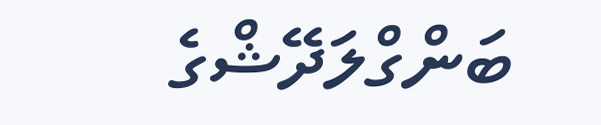ބަންގްލަދޭޝްގެ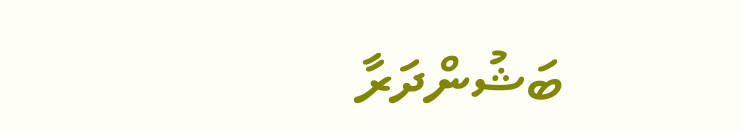ބަޝުންދަރާ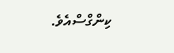ކިންގްސްއެވެ.